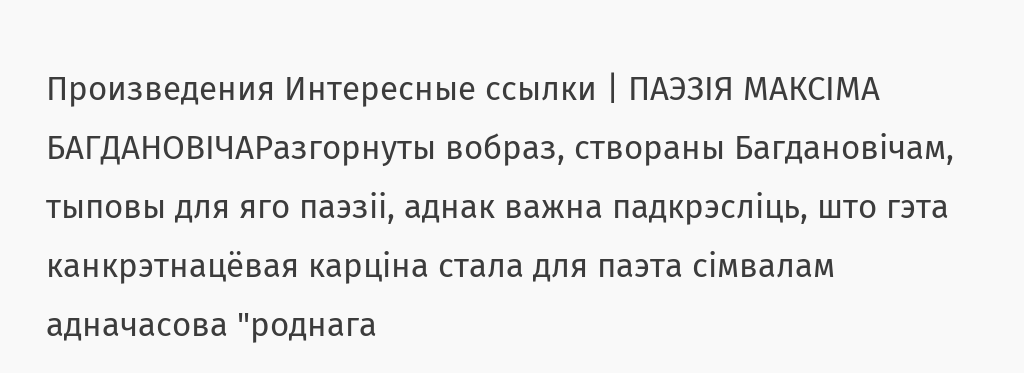Произведения Интересные ссылки | ПАЭЗІЯ МАКСIMА БАГДАНОВІЧАРазгорнуты вобраз, створаны Багдановічам, тыповы для яго паэзіі, аднак важна падкрэсліць, што гэта канкрэтнацёвая карціна стала для паэта сімвалам адначасова "роднага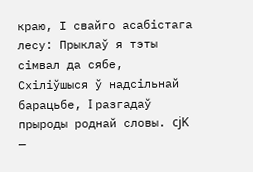краю, І свайго асабістага лесу: Прыклаў я тэты сімвал да сябе, Схіліўшыся ў надсільнай барацьбе, I разгадаў прыроды роднай словы. cjK —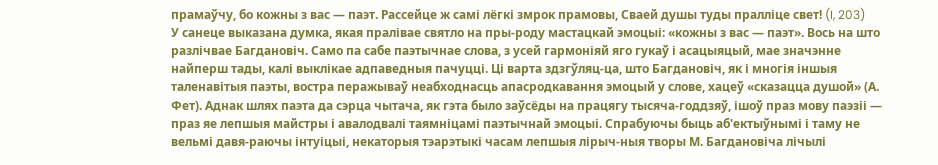прамаўчу, бо кожны з вас — паэт. Рассейце ж самі лёгкі змрок прамовы, Сваей душы туды пралліце свет! (I, 203)
У санеце выказана думка, якая пралівае святло на пры-роду мастацкай эмоцыі: «кожны з вас — паэт». Вось на што разлічвае Багдановіч. Само па сабе паэтычнае слова, з усей гармоніяй яго гукаў і асацыяцый, мае значэнне найперш тады, калі выклікае адпаведныя пачуцці. Ці варта здзгўляц-ца, што Багдановіч, як і многія іншыя таленавітыя паэты, востра перажываў неабходнасць апасродкавання эмоцый у слове, хацеў «сказацца душой» (А. Фет). Аднак шлях паэта да сэрца чытача, як гэта было заўсёды на працягу тысяча-годдзяў, ішоў праз мову паэзіі — праз яе лепшыя майстры і авалодвалі таямніцамі паэтычнай эмоцыі. Спрабуючы быць аб'ектыўнымі і таму не вельмі давя-раючы інтуіцыі, некаторыя тэарэтыкі часам лепшыя лірыч-ныя творы М. Багдановіча лічылі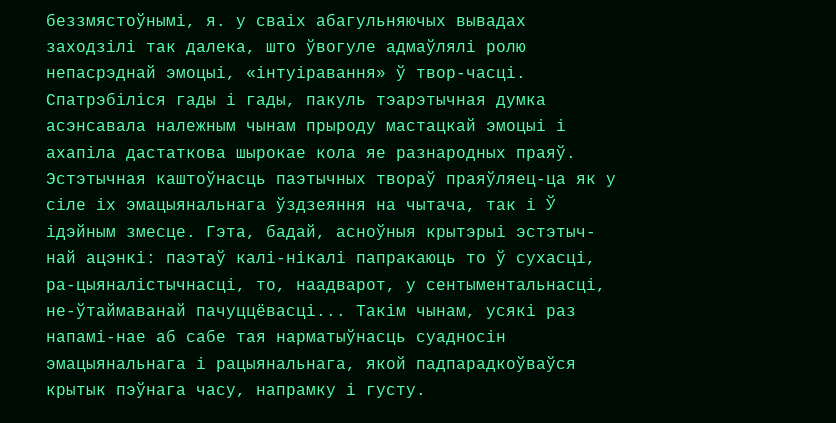беззмястоўнымі, я. у сваіх абагульняючых вывадах заходзілі так далека, што ўвогуле адмаўлялі ролю непасрэднай эмоцыі, «інтуіравання» ў твор-часці. Спатрэбіліся гады і гады, пакуль тэарэтычная думка асэнсавала належным чынам прыроду мастацкай эмоцыі і ахапіла дастаткова шырокае кола яе разнародных праяў. Эстэтычная каштоўнасць паэтычных твораў праяўляец-ца як у сіле іх эмацыянальнага ўздзеяння на чытача, так і Ў ідэйным змесце. Гэта, бадай, асноўныя крытэрыі эстэтыч-най ацэнкі: паэтаў калі-нікалі папракаюць то ў сухасці, ра-цыяналістычнасці, то, наадварот, у сентыментальнасці, не-ўтаймаванай пачуццёвасці... Такім чынам, усякі раз напамі-нае аб сабе тая нарматыўнасць суадносін эмацыянальнага і рацыянальнага, якой падпарадкоўваўся крытык пэўнага часу, напрамку і густу.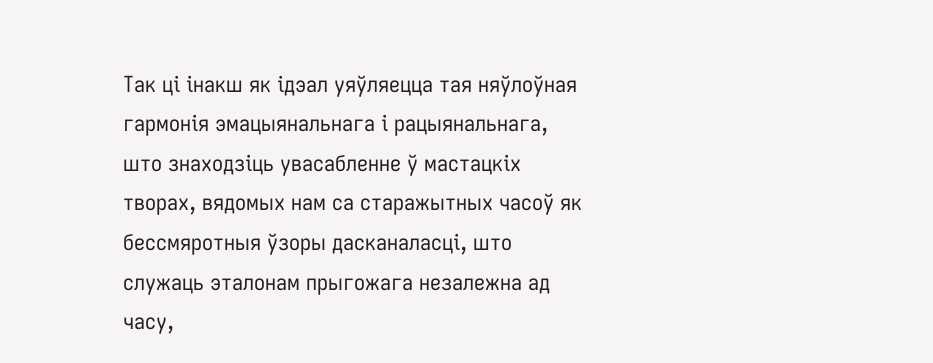Так ці інакш як ідэал уяўляецца тая няўлоўная гармонія эмацыянальнага і рацыянальнага, што знаходзіць увасабленне ў мастацкіх творах, вядомых нам са старажытных часоў як бессмяротныя ўзоры дасканаласці, што служаць эталонам прыгожага незалежна ад часу,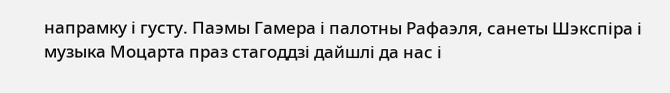напрамку і густу. Паэмы Гамера і палотны Рафаэля, санеты Шэкспіра і музыка Моцарта праз стагоддзі дайшлі да нас і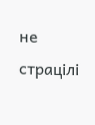не страцілі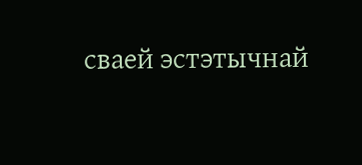сваей эстэтычнай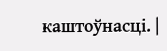каштоўнасці. |